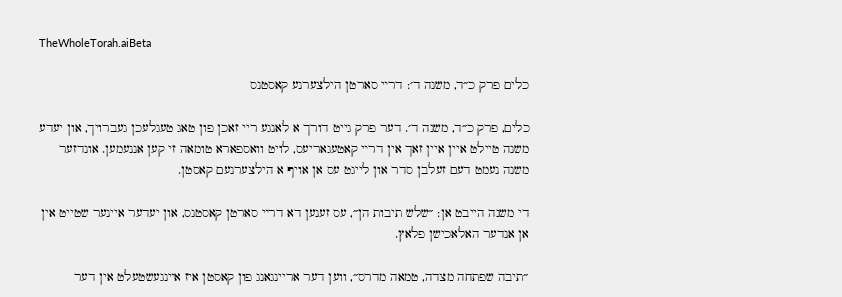TheWholeTorah.aiBeta

כלים פרק כ״ד, משנה ד׳: דרײ סארטן הילצערנע קאסטנס

כלים, פרק כ״ד, משנה ד׳. דער פרק גייט דורך א לאנגע ריי זאכן פון טאג טעגלעכן געברויך, און יעדע משנה טיילט איין איין זאך אין דרײ קאטעגאריעס, לויט וואספארא טומאה זי קען אננעמען. אונדזער משנה נעמט דעם זעלבן סדר און לייגט עס אן אויף א הילצערנעם קאסטן.

די משנה הייבט אן: ״שלש תיבות הן״, עס זענען דא דרײ סארטן קאסטנס, און יעדער איינער שטייט אין אן אנדער האלאכישן פלאץ.

״תיבה שפתחה מצדה, טמאה מדרס״, ווען דער אריינגאנג פון קאסטן איז אײנגעשטעלט אין דער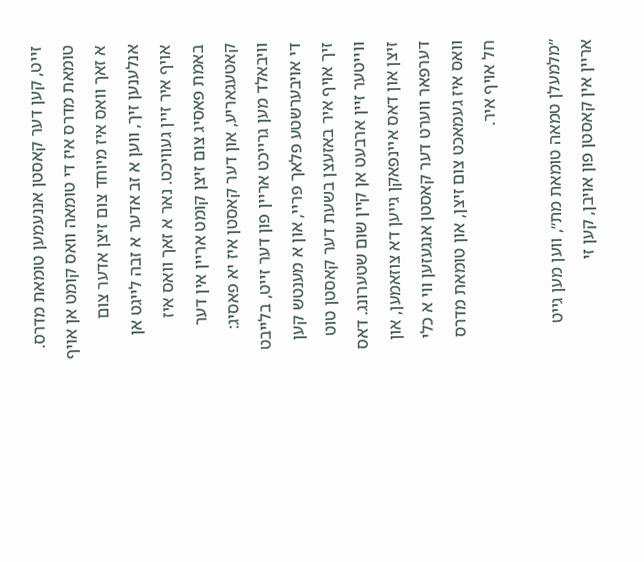זײט, קען דער קאסטן אננעמען טומאת מדרס. טומאת מדרס איז די טומאה וואס קומט אן אויף א זאך וואס איז מיוחד צום זיצן אדער צום אנלענען זיך, ווען א זב אדער א זבה לייגט אן אויף איר זײן געוויכט. נאר א זאך וואס איז באמת פאסיג צום זיצן קומט אריין אין דער קאטעגאריע, און דער קאסטן איז יא פאסיג: וויבאלד מען גרייכט אריין פון דער זײט, בלייבט די אויבערשטע פלאך פרײ, און א מענטש קען זיך אויף איר באזעצן בשעת דער קאסטן טוט ווײטער זײן ארבעט אן קיין שום שטערונג. דאס זיצן און דאס אײנפאקן גייען דא צוזאמען, און דערפאר ווערט דער קאסטן אנגעזען ווי א כלי וואס איז געמאכט צום זיצן, און טומאת מדרס חל אויף איר.

״מלמעלן טמאה טומאת מת״, ווען מען גייט אריין אין קאסטן פון אויבן, קען זי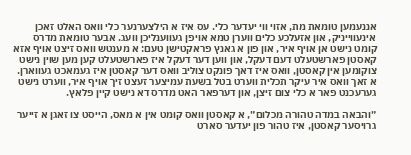אננעמען טומאת מת, אזוי ווי יעדער כלי. עס איז א הילצערנער כלי וואס האלט זאכן אינעווייניק, און אזעלכע כלים ווערן טמא אויפן געווענליכן וועג. אבער טומאת מדרס קומט נישט אן אויף איר, און פון א גאנץ פראקטישן טעם: א מענטש וואס זיצט אויף אזא קאסטן פארשטעלט דעם דעקל, און ווען דער דעקל איז פארשטעלט קען מען שוין נישט צוקומען אין קאסטן, וואס איז דאך פונקט צוליב וואס דער קאסטן איז געמאכט געווארן. א זאך וואס איר עיקר תכלית ווערט בטל בשעת עמיצער זעצט זיך אויף איר, ווערט נישט גערעכנט פאר א כלי צום זיצן, און דערפאר האט מדרס דא נישט קיין פלאץ.

״והבאה במדה טהורה מכלום״, א קאסטן וואס קומט אין א מאס, הייסט צו זאגן א זייער גרויסער קאסטן, איז טהור פון יעדער סארט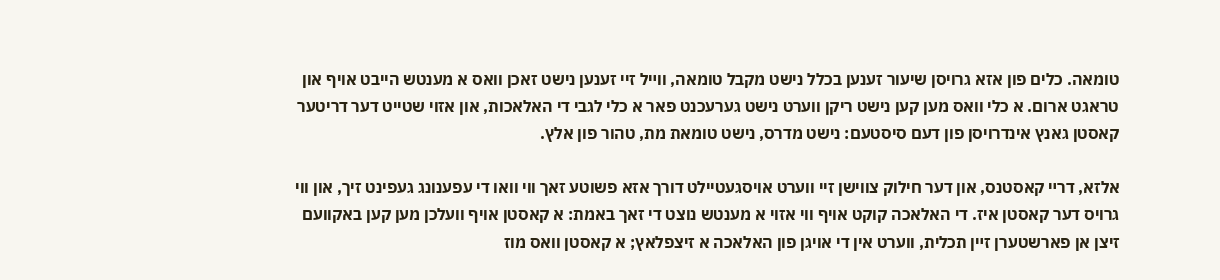טומאה. כלים פון אזא גרויסן שיעור זענען בכלל נישט מקבל טומאה, ווײל זיי זענען נישט זאכן וואס א מענטש הייבט אויף און טראגט ארום. א כלי וואס מען קען נישט ריקן ווערט נישט גערעכנט פאר א כלי לגבי די האלאכות, און אזוי שטייט דער דריטער קאסטן גאנץ אינדרויסן פון דעם סיסטעם: נישט מדרס, נישט טומאת מת, טהור פון אלץ.

אלזא, דרײ קאסטנס, און דער חילוק צווישן זיי ווערט אויסגעטיילט דורך אזא פשוטע זאך ווי וואו די עפענונג געפינט זיך, און ווי גרויס דער קאסטן איז. די האלאכה קוקט אויף ווי אזוי א מענטש נוצט די זאך באמת: א קאסטן אויף וועלכן מען קען באקוועם זיצן אן פארשטערן זײן תכלית, ווערט אין די אויגן פון האלאכה א זיצפלאץ; א קאסטן וואס מוז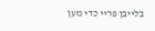בלייבן פרײ כדי מען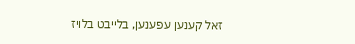זאל קענען עפענען, בלייבט בלויז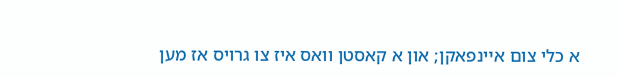א כלי צום אײנפאקן; און א קאסטן וואס איז צו גרויס אז מען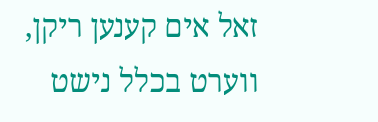זאל אים קענען ריקן, ווערט בכלל נישט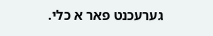גערעכנט פאר א כלי.